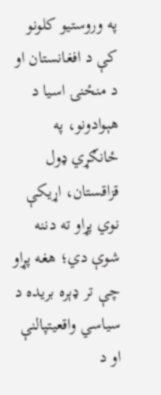په وروستیو کلونو کې د افغانستان او د منځنۍ اسیا د هېوادونو، په ځانګړي ډول قزاقستان، اړیکې نوي پړاو ته دننه شوې دي؛ هغه پړاو چې تر ډېره بریده د سیاسي واقعیتپالنې او د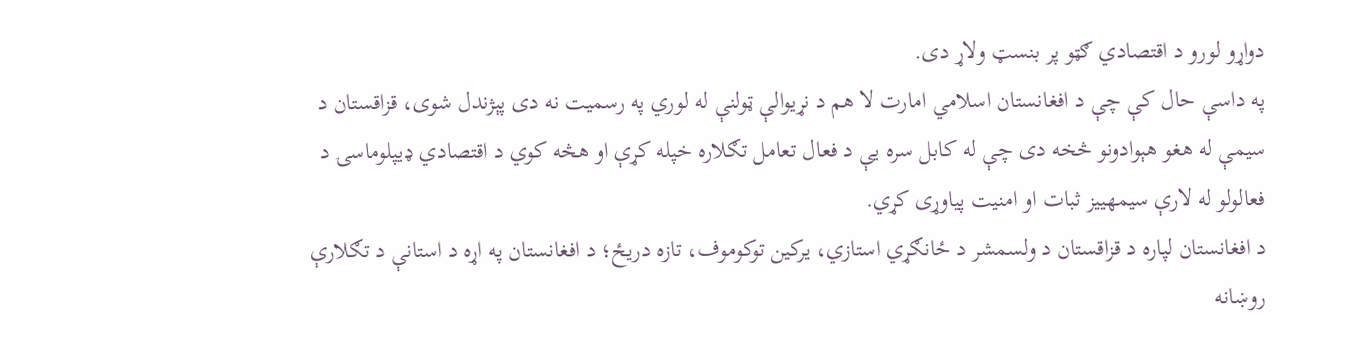دواړو لورو د اقتصادي ګټو پر بنسټ ولاړ دی.
په داسې حال کې چې د افغانستان اسلامي امارت لا هم د نړیوالې ټولنې له لوري په رسمیت نه دی پېژندل شوی، قزاقستان د سیمې له هغو هېوادونو څخه دی چې له کابل سره یې د فعال تعامل تګلاره خپله کړې او هڅه کوي د اقتصادي ډیپلوماسۍ د فعالولو له لارې سیمهییز ثبات او امنیت پیاوړی کړي.
د افغانستان لپاره د قزاقستان د ولسمشر د ځانګړي استازي، یرکین توکوموف، تازه دریځ؛ د افغانستان په اړه د استانې د تګلارې روښانه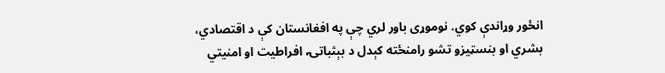انځور وړاندې کوي. نوموړی باور لري چې په افغانستان کې د اقتصادي، بشري او بنسټیزو تشو رامنځته کېدل د بېثباتۍ، افراطیت او امنیتي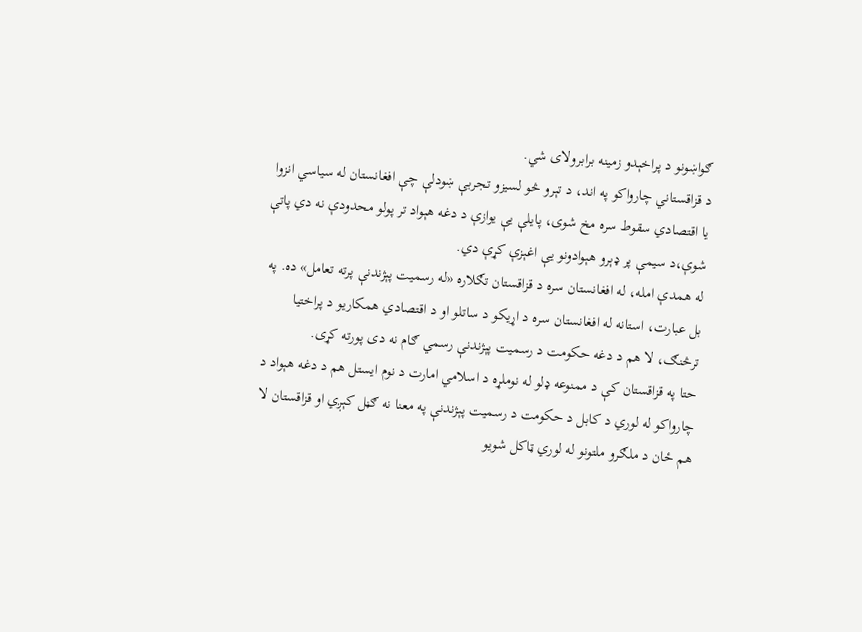ګواښونو د پراخېدو زمینه برابرولای شي.
د قزاقستاني چارواکو په اند، د تېرو څو لسیزو تجربې ښودلې چې افغانستان له سیاسي انزوا یا اقتصادي سقوط سره مخ شوی، پایلې یې یوازې د دغه هېواد تر پولو محدودې نه دي پاتې شوې،د سیمې پر ډېرو هېوادونو یې اغېزې کړې دي.
له همدې امله، له افغانستان سره د قزاقستان تګلاره «له رسمیت پېژندنې پرته تعامل» ده. په بل عبارت، استانه له افغانستان سره د اړیکو د ساتلو او د اقتصادي همکاریو د پراختیا ترڅنګ، لا هم د دغه حکومت د رسمیت پېژندنې رسمي ګام نه دی پورته کړی.
حتا په قزاقستان کې د ممنوعه ډلو له نوملړه د اسلامي امارت د نوم ایستل هم د دغه هېواد د چارواکو له لوري د کابل د حکومت د رسميت پېژندنې په معنا نه ګڼل کېږي او قزاقستان لا هم ځان د ملګرو ملتونو له لوري ټاکل شویو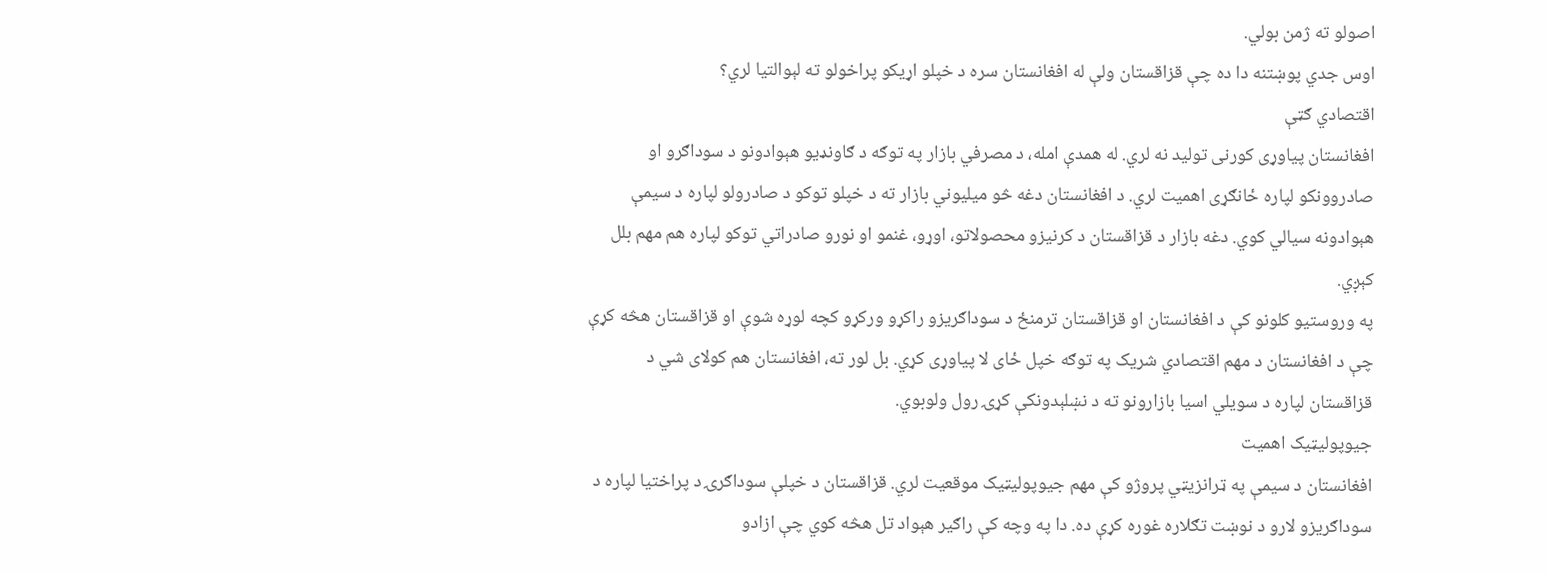اصولو ته ژمن بولي.
اوس جدي پوښتنه دا ده چې قزاقستان ولې له افغانستان سره د خپلو اړیکو پراخولو ته لېوالتیا لري؟
اقتصادي ګټې
افغانستان پیاوړی کورنی تولید نه لري. له همدې امله، د مصرفي بازار په توګه د ګاونډیو هېوادونو د سوداګرو او صادروونکو لپاره ځانګړی اهمیت لري. د افغانستان دغه څو میلیوني بازار ته د خپلو توکو د صادرولو لپاره د سیمې هېوادونه سیالي کوي. دغه بازار د قزاقستان د کرنیزو محصولاتو، اوړو، غنمو او نورو صادراتي توکو لپاره هم مهم بلل کېږي.
په وروستیو کلونو کې د افغانستان او قزاقستان ترمنځ د سوداګریزو راکړو ورکړو کچه لوړه شوې او قزاقستان هڅه کړې چې د افغانستان د مهم اقتصادي شریک په توګه خپل ځای لا پیاوړی کړي. بل لور ته، افغانستان هم کولای شي د قزاقستان لپاره د سویلي اسیا بازارونو ته د نښلېدونکې کړۍ رول ولوبوي.
جیوپولیټیک اهمیت
افغانستان د سیمې په ټرانزیټي پروژو کې مهم جیوپولیټیک موقعیت لري. قزاقستان د خپلې سوداګرۍ د پراختیا لپاره د سوداګریزو لارو د نوښت تګلاره غوره کړې ده. دا په وچه کې راګیر هېواد تل هڅه کوي چې ازادو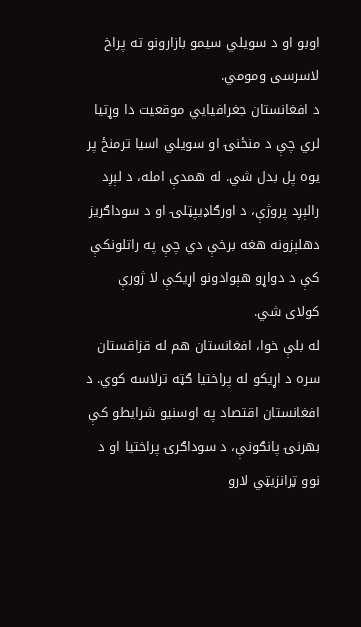اوبو او د سویلي سیمو بازارونو ته پراخ لاسرسی ومومي.
د افغانستان جغرافیایي موقعیت دا وړتیا لري چې د منځنۍ او سویلي اسیا ترمنځ پر یوه پل بدل شي. له همدې امله، د لېږد رالېږد پروژې، د اورګاډيپټلۍ او د سوداګریز دهلېزونه هغه برخې دي چې په راتلونکې کې د دواړو هېوادونو اړیکې لا ژورې کولای شي.
له بلې خوا، افغانستان هم له قزاقستان سره د اړیکو له پراختیا ګټه ترلاسه کوي. د افغانستان اقتصاد په اوسنیو شرایطو کې بهرنۍ پانګونې، د سوداګرۍ پراختیا او د نوو ټرانزیټي لارو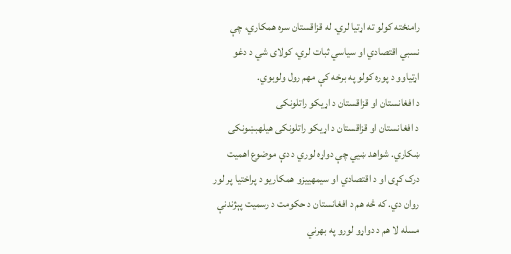رامنځته کولو ته اړتیا لري. له قزاقستان سره همکاري، چې نسبي اقتصادي او سیاسي ثبات لري، کولای شي د دغو اړتیاوو د پوره کولو په برخه کې مهم رول ولوبوي.
د افغانستان او قزاقستان د اړیکو راتلونکی
د افغانستان او قزاقستان د اړیکو راتلونکی هیلهبښونکی ښکاري. شواهد ښيي چې دواړه لوري د دې موضوع اهمیت درک کړی او د اقتصادي او سیمهییزو همکاریو د پراختیا پر لور روان دي. که څه هم د افغانستان د حکومت د رسمیت پېژندنې مسله لا هم د دواړو لورو په بهرني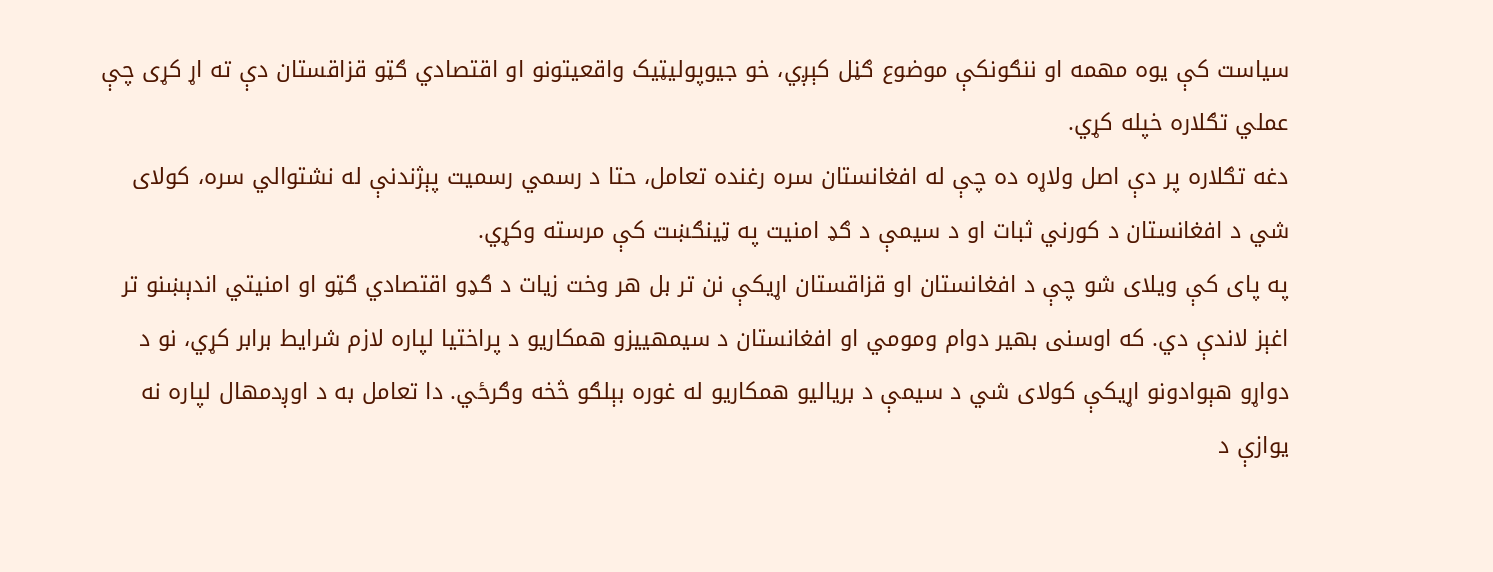سیاست کې یوه مهمه او ننګونکې موضوع ګڼل کېږي، خو جیوپولیټیک واقعیتونو او اقتصادي ګټو قزاقستان دې ته اړ کړی چې عملي تګلاره خپله کړي.
دغه تګلاره پر دې اصل ولاړه ده چې له افغانستان سره رغنده تعامل، حتا د رسمي رسمیت پېژندنې له نشتوالي سره، کولای شي د افغانستان د کورني ثبات او د سیمې د ګډ امنیت په ټینګښت کې مرسته وکړي.
په پای کې ویلای شو چې د افغانستان او قزاقستان اړیکې نن تر بل هر وخت زیات د ګډو اقتصادي ګټو او امنیتي اندېښنو تر اغېز لاندې دي. که اوسنی بهیر دوام ومومي او افغانستان د سیمهییزو همکاریو د پراختیا لپاره لازم شرایط برابر کړي، نو د دواړو هېوادونو اړیکې کولای شي د سیمې د بریالیو همکاریو له غوره بېلګو څخه وګرځي. دا تعامل به د اوږدمهال لپاره نه یوازې د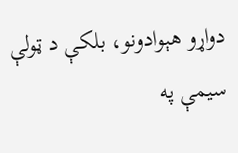دواړو هېوادونو، بلکې د ټولې سیمې په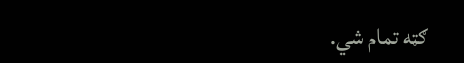ګټه تمام شي.